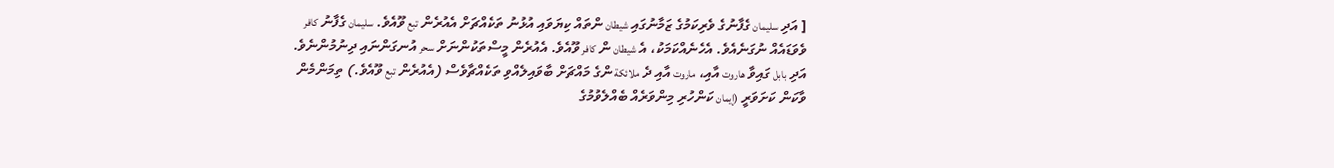[ އަދި سليمان ގެފާނުގެ ވެރިކަމުގެ ޒަމާނުގައި شيطان ންތައް ކިޔަވައި އުޅުނު ތަކެއްޗަށް އެއުރެން تبع ވޫއެވެ. سليمان ގެފާނު كافر ވެވަޑައެއް ނުގަނެއެވެ. އެހެނެއްކަމަކު، އެ شيطان ން كافر ވޫއެވެ. އެއުރެން މީސްތަކުންނަށް سحر އުނގަންނައި ދިނުމުންނެވެ. އަދި بابل ގައިވާ هاروت އާއި، ماروت އާއި ދެ ملائكة ންގެ މައްޗަށް ބާވައިލެއްވި ތަކެއްޗާވެސް (އެއުރެން تبع ވޫއެވެ.) ތިމަންމެން ވާކަން ކަށަވަރީ (إيمان ކަންހުރި މިންވަރެއް ބެއްލެވުމުގެ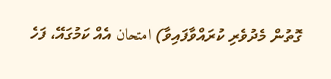ގޮތުން މެދުވެރި ކުރައްވާފައިވާ) امتحان އެއް ކަމުގައޭ، ފަހެ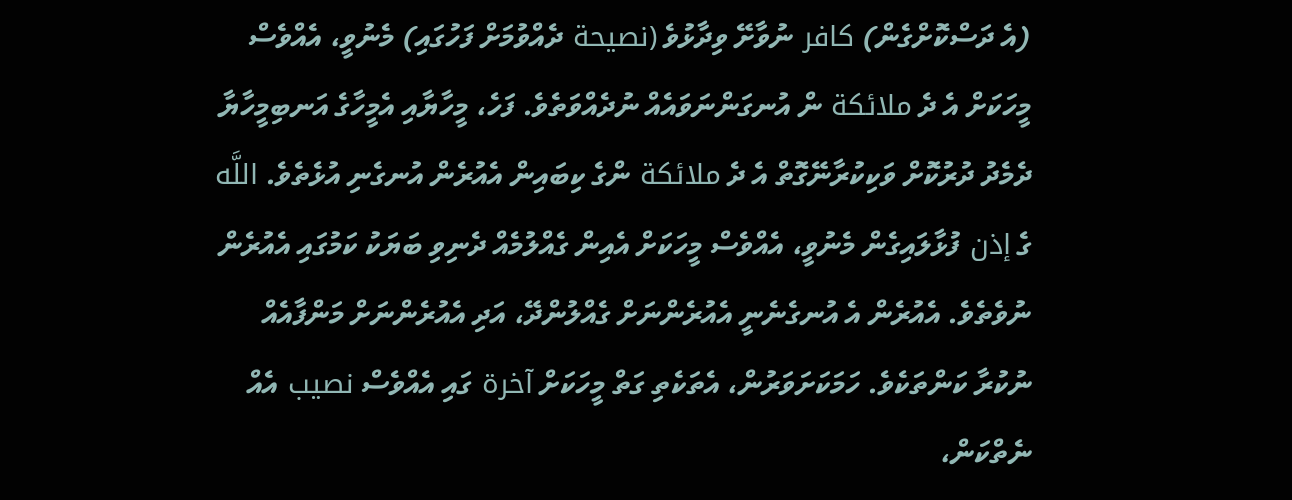(އެ ދަސްކޮށްގެން) كافر ނުވާށޭ ވިދާޅުވެ (نصيحة ދެއްވުމަށް ފަހުގައި) މެނުވީ، އެއްވެސް މީހަކަށް އެ ދެ ملائكة ން އުނގަންނަވައެއް ނުދެއްވަތެވެ. ފަހެ، މީހާޔާއި އެމީހާގެ އަނބިމީހާޔާ ދެމެދު ދުރުކޮށް ވަކިކުރާނޭގޮތް އެ ދެ ملائكة ންގެ ކިބައިން އެއުރެން އުނގެނި އުޅެތެވެ. اللَّه ގެ إذن ފުޅާލައިގެން މެނުވީ، އެއްވެސް މީހަކަށް އެއިން ގެއްލުމެއް ދެނިވި ބަޔަކު ކަމުގައި އެއުރެން ނުވެތެވެ. އެއުރެން އެ އުނގެނެނީ އެއުރެންނަށް ގެއްލުންދޭ، އަދި އެއުރެންނަށް މަންފާއެއް ނުކުރާ ކަންތަކެވެ. ހަމަކަށަވަރުން، އެތަކެތި ގަތް މީހަކަށް آخرة ގައި އެއްވެސް نصيب އެއް ނެތްކަން،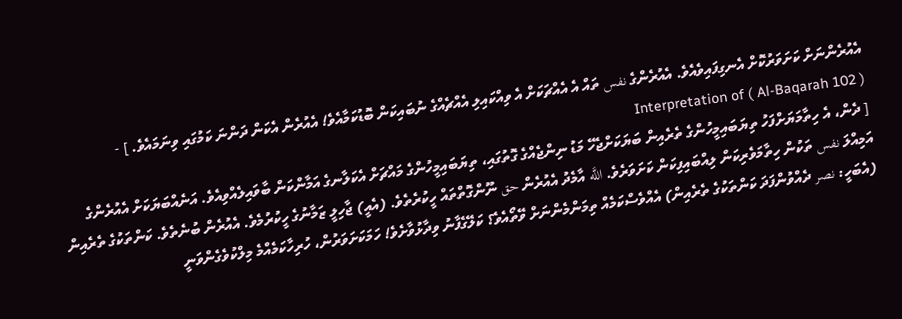އެއުރެންނަށް ކަށަވަރުކޮށް އެނގިފައިވެއެވެ. އެއުރެންގެ نفس ތައް އެ އެއްޗަކަށް އެ ވިއްކައިލި އެއްޗެއްގެ ނުބައިކަން ބޮޑުކަމާއެވެ! އެއުރެން އެކަން ދަންނަ ކަމުގައި ވިނަމައެވެ. ] - Interpretation of ( Al-Baqarah 102 )
[ ދެން، އެ ހިތާމަޔަށްފަހު ތިޔަބައިމީހުންގެ ތެރެއިން ބަޔަކަށްޖެހޭ މަޑު ނިންޖެއްގެ ގޮތުގައި، ތިޔަބައިމީހުންގެ މައްޗަށް އެކަލާނގެ އަމާންކަން ބާވައިލެއްވިއެވެ. އަނެއްބަޔަކަށް އެއުރެންގެ އަމިއްލަ نفس ތަކުން ހިތާމަވެރިކަން ލިއްބައިފިކަން ކަށަވަރެވެ. اللَّه އާމެދު އެއުރެން حق ނޫންގޮތްތައް ހީކުރެތެވެ. (އެއީ) ޖާހިލީ ޒަމާނުގެ ހީކުރުމެވެ. އެއުރެން ބުނެތެވެ. ކަންތަކުގެ ތެރެއިން (އެބަހީ: نصر ދެއްވުންފަދަ ކަންތަކުގެ ތެރެއިން) އެއްވެސްކަމެއް ތިމަންމެންނަށް ވޭތޯއެވެ؟ ކަލޭގެފާނު ވިދާޅުވާށެވެ! ހަމަކަށަވަރުން، ހުރިހާކަމެއްމެ މިލްކުވެގެންވަނީ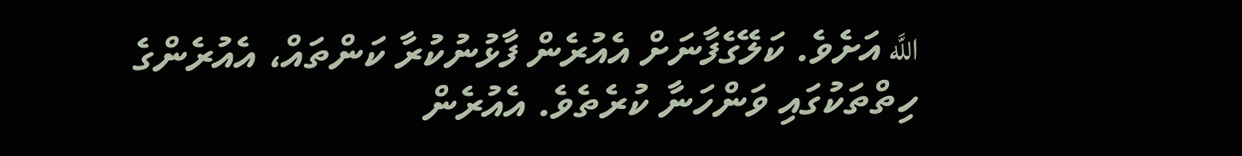اللَّه އަށެވެ. ކަލޭގެފާނަށް އެއުރެން ފާޅުނުކުރާ ކަންތައް، އެއުރެންގެ ހިތްތަކުގައި ވަންހަނާ ކުރެތެވެ. އެއުރެން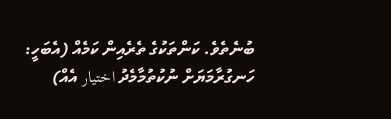ބުނެތެވެ. ކަންތަކުގެ ތެރެއިން ކަމެއް (އެބަހީ: ހަނގުރާމަޔަށް ނުކުތުމާމެދު اختيار އެއް)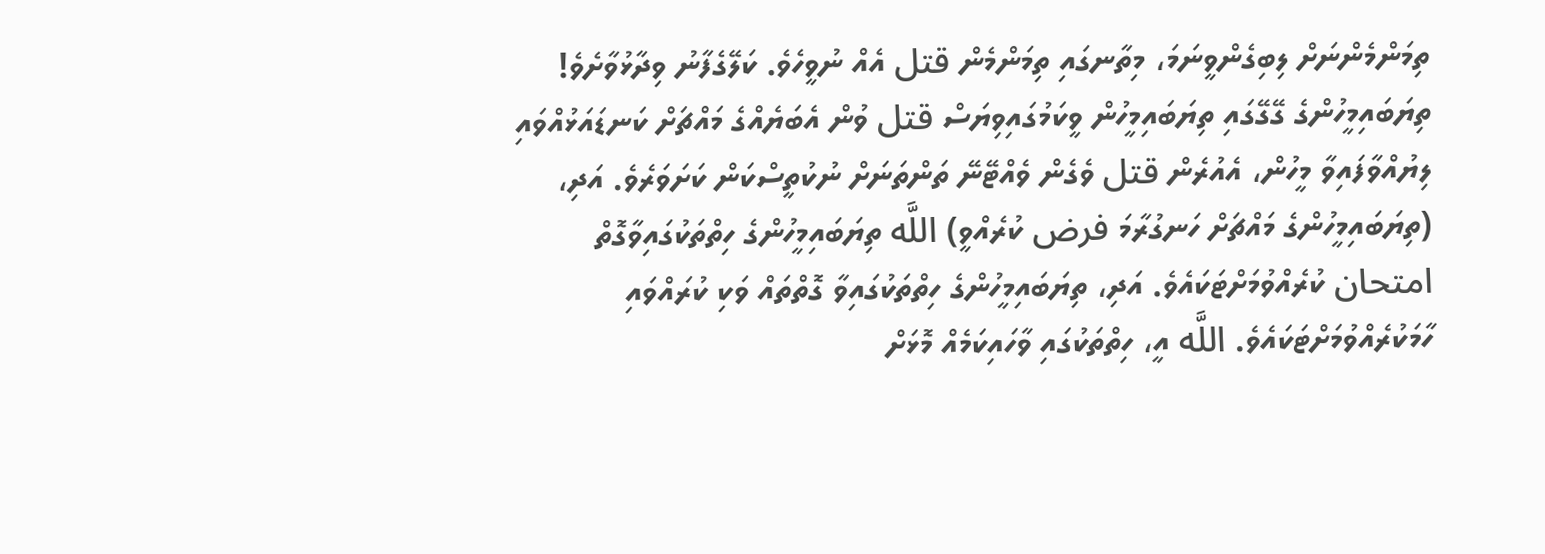ތިމަންމެންނަށް ލިބިގެންވީނަމަ، މިތާނގައި ތިމަންމެން قتل އެއް ނުވީހެވެ. ކަލޭގެފާނު ވިދާޅުވާށެވެ! ތިޔަބައިމީހުންގެ ގޭގޭގައި ތިޔަބައިމީހުން ވީކަމުގައިވިޔަސް قتل ވުން އެބަޔެއްގެ މައްޗަށް ކަނޑައަޅުއްވައި ލިޔުއްވާފައިވާ މީހުން، އެއުރެން قتل ވެގެން ވެއްޓޭނޭ ތަންތަނަށް ނުކުތީސްކަން ކަށަވަރެވެ. އަދި، (ތިޔަބައިމީހުންގެ މައްޗަށް ހަނގުރާމަ فرض ކުރެއްވީ) اللَّه ތިޔަބައިމީހުންގެ ހިތްތަކުގައިވާގޮތް امتحان ކުރެއްވުމަށްޓަކައެވެ. އަދި، ތިޔަބައިމީހުންގެ ހިތްތަކުގައިވާ ގޮތްތައް ވަކި ކުރައްވައި ހާމަކުރެއްވުމަށްޓަކައެވެ. اللَّه އީ، ހިތްތަކުގައި ވާހައިކަމެއް މޮޅަށް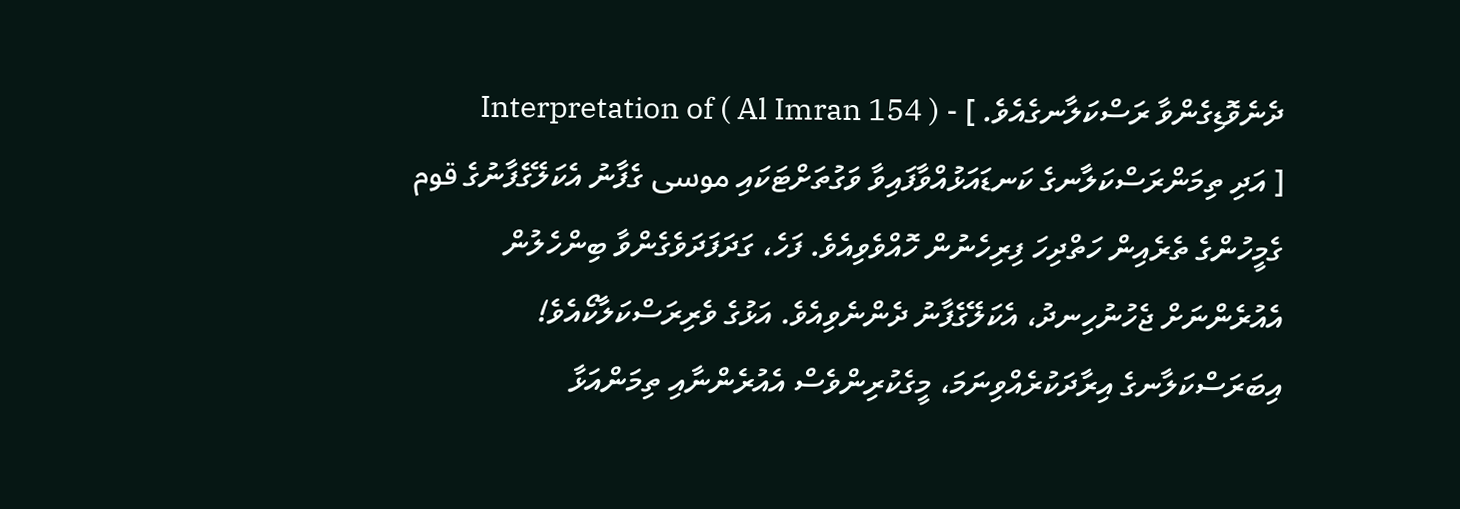ދެނެވޮޑިގެންވާ ރަސްކަލާނގެއެވެ. ] - Interpretation of ( Al Imran 154 )
[ އަދި ތިމަންރަސްކަލާނގެ ކަނޑައަޅުއްވާފައިވާ ވަގުތަށްޓަކައި موسى ގެފާނު އެކަލޭގެފާނުގެ قوم ގެމީހުންގެ ތެރެއިން ހަތްދިހަ ފިރިހެނުން ހޮއްވެވިއެވެ. ފަހެ، ގަދަފަދަވެގެންވާ ބިންހެލުން އެއުރެންނަށް ޖެހުނުހިނދު، އެކަލޭގެފާނު ދެންނެވިއެވެ. އަޅުގެ ވެރިރަސްކަލާކޯއެވެ! އިބަރަސްކަލާނގެ އިރާދަކުރެއްވިނަމަ، މީގެކުރިންވެސް އެއުރެންނާއި ތިމަންއަޅާ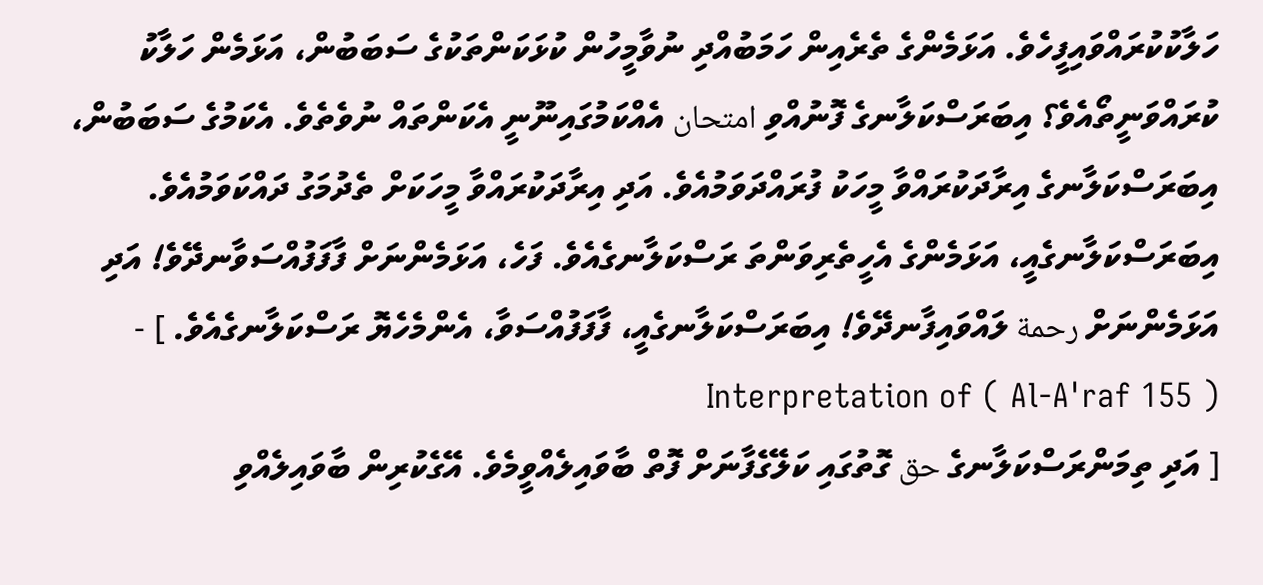ހަލާކުކުރައްވައިފީހެވެ. އަޅަމެންގެ ތެރެއިން ހަމަބުއްދި ނުވާމީހުން ކުޅަކަންތަކުގެ ސަބަބުން، އަޅަމެން ހަލާކު ކުރައްވަނީތޯއެވެ؟ އިބަރަސްކަލާނގެ ފޮނުއްވި امتحان އެއްކަމުގައިނޫނީ އެކަންތައް ނުވެތެވެ. އެކަމުގެ ސަބަބުން، އިބަރަސްކަލާނގެ އިރާދަކުރައްވާ މީހަކު ފުރައްދަވަމުއެވެ. އަދި އިރާދަކުރައްވާ މީހަކަށް ތެދުމަގު ދައްކަވަމުއެވެ. އިބަރަސްކަލާނގެއީ، އަޅަމެންގެ އެހީތެރިވަންތަ ރަސްކަލާނގެއެވެ. ފަހެ، އަޅަމެންނަށް ފާފަފުއްސަވާނދޭވެ! އަދި އަޅަމެންނަށް رحمة ލައްވައިފާނދޭވެ! އިބަރަސްކަލާނގެއީ، ފާފަފުއްސަވާ، އެންމެހެޔޮ ރަސްކަލާނގެއެވެ. ] - Interpretation of ( Al-A'raf 155 )
[ އަދި ތިމަންރަސްކަލާނގެ حق ގޮތުގައި ކަލޭގެފާނަށް ފޮތް ބާވައިލެއްވީމެވެ. އޭގެކުރިން ބާވައިލެއްވި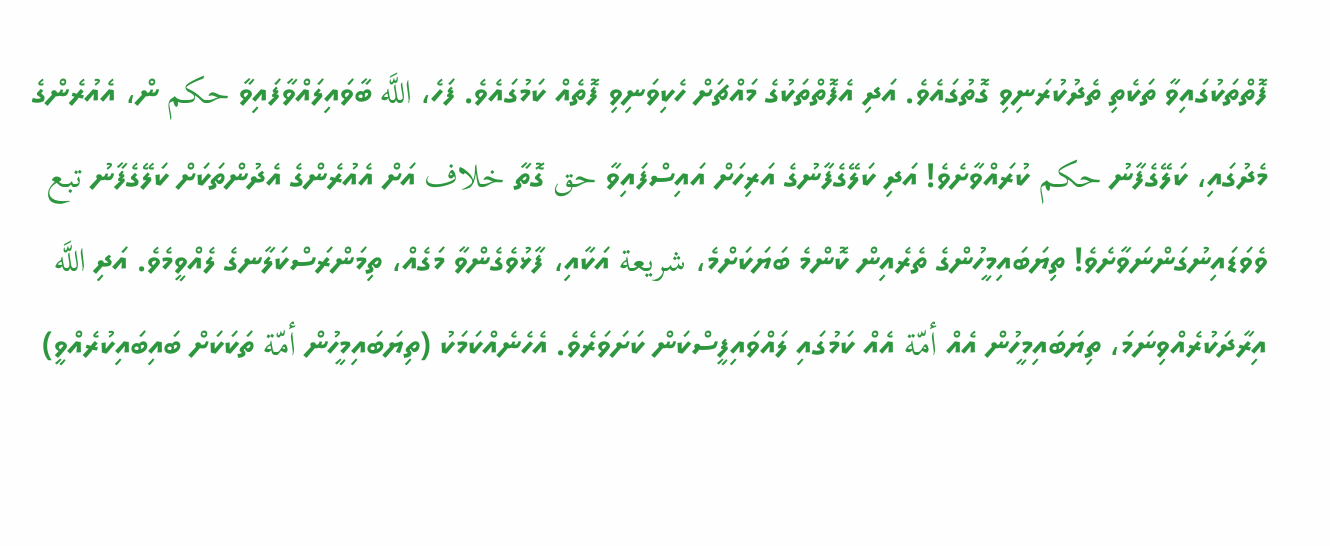ފޮތްތަކުގައިވާ ތަކެތި ތެދުކުރަނިވި ގޮތުގައެވެ. އަދި އެފޮތްތަކުގެ މައްޗަށް ހެކިވަނިވި ފޮތެއް ކަމުގައެވެ. ފަހެ، اللَّه ބާވައިލައްވާފައިވާ حكم ން، އެއުރެންގެ މެދުގައި، ކަލޭގެފާނު حكم ކުރައްވާށެވެ! އަދި ކަލޭގެފާނުގެ އަރިހަށް އައިސްފައިވާ حق ގޮތާ خلاف އަށް އެއުރެންގެ އެދުންތަކަށް ކަލޭގެފާނު تبع ވެވަޑައިނުގަންނަވާށެވެ! ތިޔަބައިމީހުންގެ ތެރެއިން ކޮންމެ ބަޔަކަށްމެ، شريعة އަކާއި، ފާޅުވެގެންވާ މަގެއް، ތިމަންރަސްކަލާނގެ ލެއްވީމެވެ. އަދި اللَّه އިރާދަކުރެއްވިނަމަ، ތިޔަބައިމީހުން އެއް أمّة އެއް ކަމުގައި ލައްވައިފީސްކަން ކަށަވަރެވެ. އެހެނެއްކަމަކު (ތިޔަބައިމީހުން أمّة ތަކަކަށް ބައިބައިކުރެއްވީ)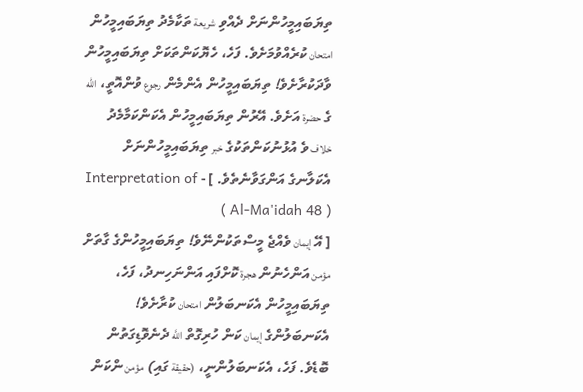ތިޔަބައިމީހުންނަށް ދެއްވި شريعة ތަކާމެދު ތިޔަބައިމީހުން امتحان ކުރެއްވުމަށެވެ. ފަހެ، ހެޔޮކަންތަކަށް ތިޔަބައިމީހުން ވާދަކުރާށެވެ! ތިޔަބައިމީހުން އެންމެން رجوع ވުންއޮތީ، اللّه ގެ حضرة އަށެވެ. އޭރުން ތިޔަބައިމީހުން އެކަންކަމާމެދު خلاف ވެ އުޅުނުކަންތަކުގެ خبر ތިޔަބައިމީހުންނަށް އެކަލާނގެ އަންގަވާނެތެވެ. ] - Interpretation of ( Al-Ma'idah 48 )
[ އޭ إيمان ވެއްޖެ މީސްތަކުންނޭވެ! ތިޔަބައިމީހުންގެ ގާތަށް مؤمن އަންހެނުން هجرة ކޮށްފައި އަންނަހިނދު، ފަހެ، ތިޔަބައިމީހުން އެކަނބަލުން امتحان ކުރާށެވެ! އެކަނބަލުންގެ إيمان ކަން ހުރިގޮތް اللَّه ދެނެވޮޑިގަތުން ބޮޑެވެ. ފަހެ، އެކަނބަލުންނީ، (حقيقة ގައި) مؤمن ންކަން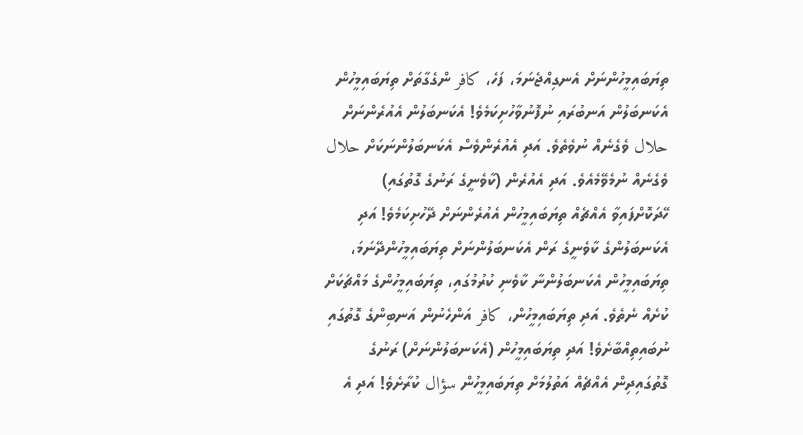ތިޔަބައިމީހުންނަށް އެނގިއްޖެނަމަ، ފަހެ، كافر ންގެގާތަށް ތިޔަބައިމީހުން އެކަނބަލުން އަނބުރައި ނުފޮނުވާހުށިކަމެވެ! އެކަނބަލުން އެއުރެންނަށް حلال ވެގެނެއް ނުވެތެވެ. އަދި އެއުރެންވެސް އެކަނބަލުންނަކަށް حلال ވެގެނެއް ނުމެވޭމެއެވެ. އަދި އެއުރެން (ކާވެނީގެ ރަނުގެ ގޮތުގައި) ހޭދަކޮށްފައިވާ އެއްޗެއް ތިޔަބައިމީހުން އެއުރެންނަށް ދޭހުށިކަމެވެ! އަދި އެކަނބަލުންގެ ކާވެނީގެ ރަން އެކަނބަލުންނަށް ތިޔަބައިމީހުންދޭނަމަ، ތިޔަބައިމީހުން އެކަނބަލުންނާ ކާވެނި ކުރުމުގައި، ތިޔަބައިމީހުންގެ މައްޗަކަށް ކުށެއް ނެތެވެ. އަދި ތިޔަބައިމީހުން، كافر އަންހެނުން އަނބިންގެ ގޮތުގައި ނުބައިތިއްބާށެވެ! އަދި ތިޔަބައިމީހުން (އެކަނބަލުންނަށް) ރަނުގެ ގޮތުގައިދިން އެއްޗެއް އަތުލުމަށް ތިޔަބައިމީހުން سؤال ކުރާށެވެ! އަދި އެ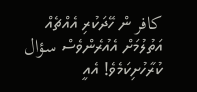كافر ން ހޭދަކުރި އެއްޗެއް އަތުލުމަށް އެއުރެންވެސް سؤال ކުރާހުށިކަމެވެ! އެއީ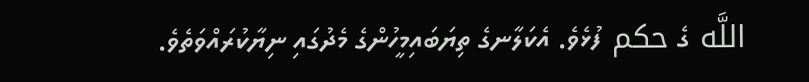اللَّه ގެ حكم ފުޅެވެ. އެކަލާނގެ ތިޔަބައިމީހުންގެ މެދުގައި ނިޔާކުރައްވަތެވެ.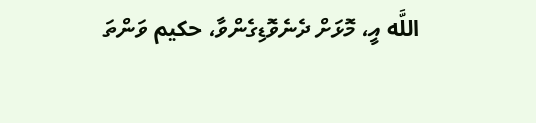اللَّه އީ، މޮޅަށް ދެނެވޮޑިގެންވާ، حكيم ވަންތަ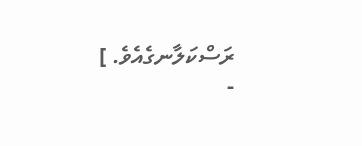ރަސްކަލާނގެއެވެ. ] -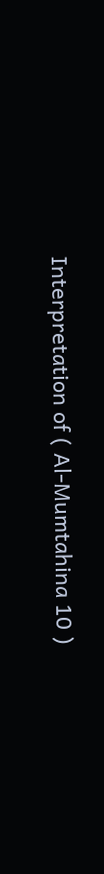Interpretation of ( Al-Mumtahina 10 )